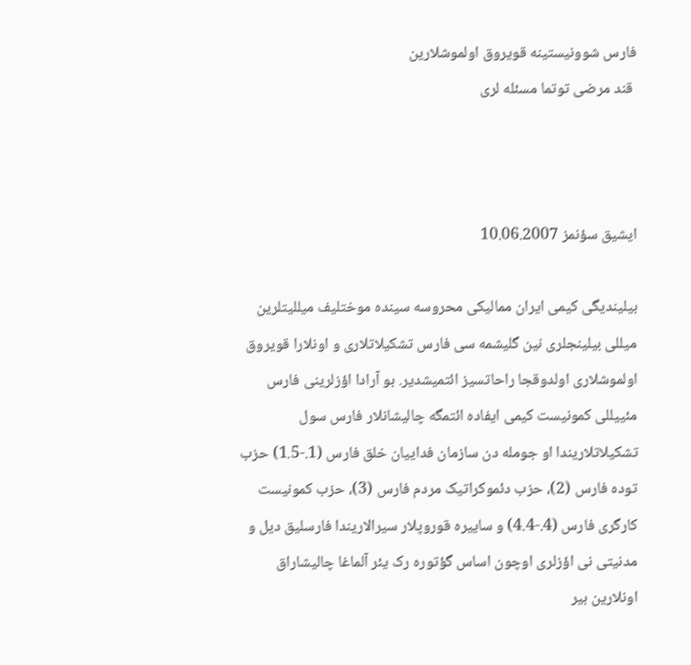فارس شوونیستینه قویروق اولموشلارین
 قند مرضی توتما مسئله لری



ایشیق سؤنمز 10.06.2007

بیلیندیگی کیمی ایران ممالیکی محروسه سینده موختلیف میللیتلرین میللی بیلینجلری نین گلیشمه سی فارس تشکیلاتلاری و اونلارا قویروق اولموشلاری اولدوقجا راحاتسیز ائتمیشدیر. بو آرادا اؤزلرینی فارس مئییللی کمونیست کیمی ایفاده ائتمگه چالیشانلار فارس سول تشکیلاتلاریندا او جومله دن سازمان فداییان خلق فارس (1.-1.5) حزب توده فارس (2)، حزب دئموکراتیک مردم فارس (3)، حزب کمونیست کارگری فارس (4.-4.4) و ساییره قوروپلار سیرالاریندا فارسلیق دیل و مدنیتی نی اؤزلری اوچون اساس گؤتوره رک یئر آلماغا چالیشاراق اونلارین بیر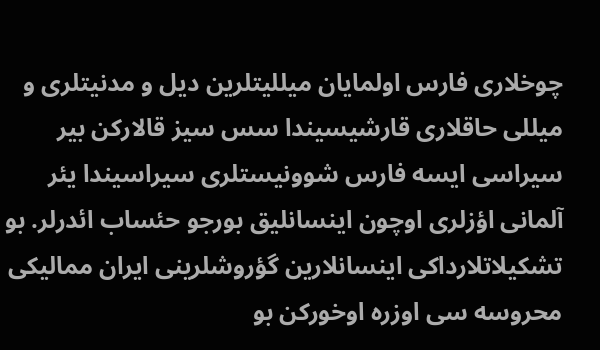چوخلاری فارس اولمایان میللیتلرین دیل و مدنیتلری و میللی حاقلاری قارشیسیندا سس سیز قالارکن بیر سیراسی ایسه فارس شوونیستلری سیراسیندا یئر آلمانی اؤزلری اوچون اینسانلیق بورجو حئساب ائدرلر. بو تشکیلاتلارداکی اینسانلارین گؤروشلرینی ایران ممالیکی محروسه سی اوزره اوخورکن بو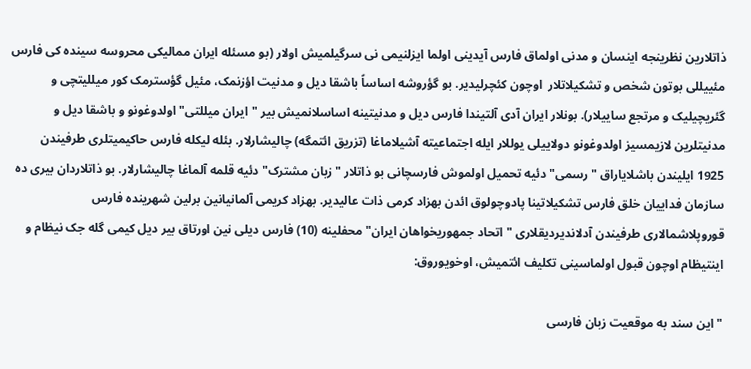ذاتلارین نظرینجه اینسان و مدنی اولماق فارس آیدینی اولما ایزلنیمی نی سرگیلمیش اولار (بو مسئله ایران ممالیکی محروسه سینده کی فارس مئییللی بوتون شخص و تشکیلاتلار  اوچون کئچرلیدیر. بو گؤروشه اساساً باشقا دیل و مدنیت اؤزنمک، مئیل گؤسترمک کور میللیتچی و گئریچیلیک و مرتجع ساییلار). بونلار ایران آدی آلتیندا فارس دیل و مدنیتینه اساسلانمیش بیر "ایران میللتی" اولدوغونو و باشقا دیل و مدنیتلرین لازیمسیز اولدوغونو دولاییلی یوللار ایله اجتماعیته آشیلاماغا (تزریق ائتمگه) چالیشارلار. بئله لیکله فارس حاکیمیتلری طرفیندن 1925 ایلیندن باشلایاراق "رسمی" دئیه تحمیل اولموش فارسچانی بو ذاتلار "زبان مشترک" دئیه قلمه آلماغا چالیشارلار. بو ذاتلاردان بیری ده سازمان فداییان خلق فارس تشکیلاتینا پادوچولوق ائدن بهزاد کرمی ذات عالیدیر. بهزاد کریمی آلمانیانین برلین شهرینده فارس قوروپلاشمالاری طرفیندن آدلاندیردیقلاری "اتحاد جمهوریخواهان ایران" محفلینه (10) فارس دیلی نین اورتاق بیر دیل کیمی گله جک نیظام و اینتیظام اوچون قبول اولماسینی تکلیف ائتمیش، اوخویوروق:

"این سند به موقعیت زبان فارسی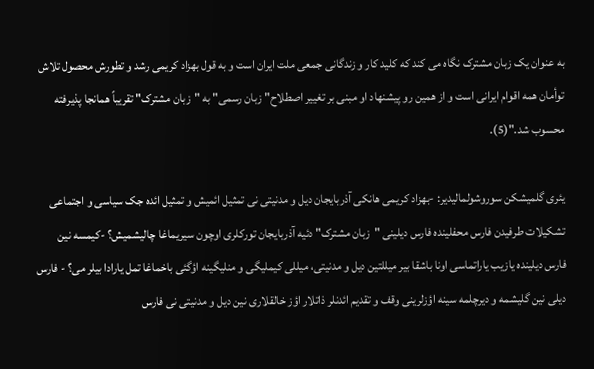به عنوان یک زبان مشترک نگاه می کند که کلید کار و زندگانی جمعی ملت ایران است و به قول بهزاد کریمی رشد و تطورش محصول تلاش توأمان همه اقوام ایرانی است و از همین رو پیشنهاد او مبنی بر تغییر اصطلاح" زبان رسمی" به "زبان مشترک" تقریباً همانجا پذیرفته محسوب شد."(5).

یئری گلمیشکن سوروشولمالیدیر: -بهزاد کریمی هانکی آذربایجان دیل و مدنیتی نی تمثیل ائمیش و تمثیل ائده جک سیاسی و اجتماعی تشکیلات طرفیدن فارس محفلینده فارس دیلینی "زبان مشترک" دئیه آذربایجان تورکلری اوچون سیریماغا چالیشمیش؟ -کیمسه نین فارس دیلینده یازیب یاراتماسی اونا باشقا بیر میللتین دیل و مدنیتی، میللی کیملیگی و منلیگینه اؤگئی باخماغا تمل یارادا بیلر می؟ - فارس دیلی نین گلیشمه و دیرچلمه سینه اؤزلرینی وقف و تقدیم ائدنلر ذاتلار اؤز خالقلاری نین دیل و مدنیتی نی فارس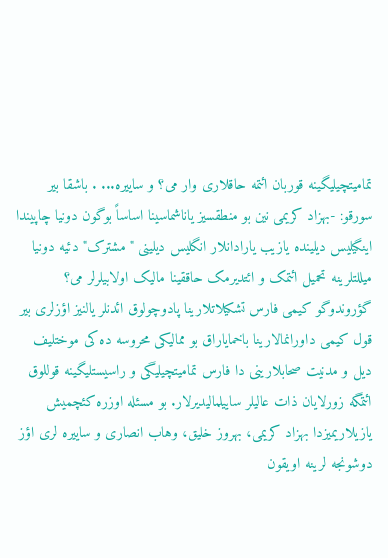تمامیتچیلیگینه قوربان ائتمه حاقلاری وار می؟ و ساییره... . باشقا بیر سورقو: -بهزاد کریمی نین بو منطقسیز یاناشماسینا اساساً بوگون دونیا چاپیندا اینگیلیس دیلینده یازیب یارادانلار انگلیس دیلینی "مشترک" دئیه دونیا میللتلرینه تحمیل ائتمک و ائتدیرمک حاققینا مالیک اولابیلرلر می؟ گؤروندوگو کیمی فارس تشکیلاتلارینا پادوچولوق ائدنلر یالنیز اؤزلری بیر قول کیمی داورانمالارینا باخمایاراق بو ممالیکی محروسه ده کی موختلیف دیل و مدنیت صحابلارینی دا فارس تمامیتچیلیگی و راسیستلیگینه قوللوق ائتمگه زورلایان ذات عالیلر ساییلمالیدیرلار. بو مسئله اوزره کئچمیش یازیلاریمیزدا بهزاد کریمی، بهروز خلیق، وهاب انصاری و ساییره لری اؤز دوشونجه لرینه اویقون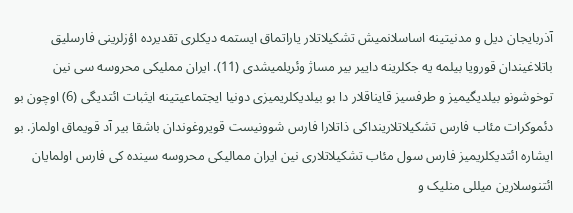آذربایجان دیل و مدنیتینه اساسلانمیش تشکیلاتلار یاراتماق ایستمه دیکلری تقدیرده اؤزلرینی فارسلیق باتلاغیندان قورویا بیلمه یه جکلرینه داییر بیر مساژ وئریلمیشدی (11). ایران مملیکی محروسه سی نین توخوشونو بیلدیگیمیز و طرفسیز قایناقلار دا بو بیلدیکلریمیزی دونیا ایجتماعیتینه ایثبات ائتدیگی (6) اوچون بو دئموکرات مئاب فارس تشکیلاتلارینداکی ذاتلارا فارس شوونیست قویروغوندان باشقا بیر آد قویماق اولماز. بو ایشاره ائتدیکلریمیز فارس سول مئاب تشکیلاتلاری نین ایران ممالیکی محروسه سینده کی فارس اولمایان ائتنوسلارین میللی منلیک و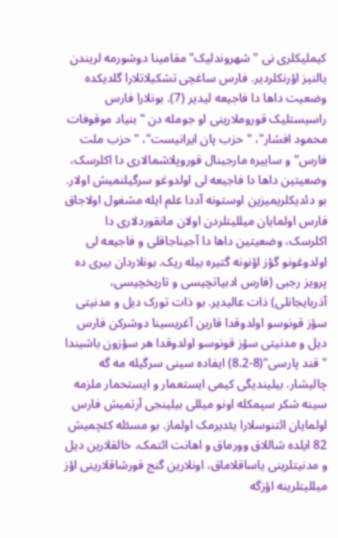کیملیکلری نی "شهروندلیک" مقامینا دوشورمه لریندن یالنیز اؤرنکلردیر. فارس ساغچی تشکیلاتلارا گلدیکده وضعیت داها دا فاجیعه لیدیر (7). بونلارا فارس راسیستلیک قوروملارینی او جومله دن "بنیاد موقوفات محمود افشار"، "حزب پان ایرانیست"، "حزب ملت فارس" و ساییره مارجینال قوروپلاشمالاری دا اکلرسک، وضعیتین داها دا فاجیعه لی اولدوغو سرگیلنمیش اولار. بو دئدیکلریمیزین اوستونه آددا علم ایله مشغول اولاجاق فارس اولمایان میللیتلردن اولان مانقوردلاری دا اکلرسک، وضعیتین داها دا آجیناجاقلی و فاجیعه لی اولدوغونو گؤز اؤنونه گتیره بیله ریک. بونلاردان بیری ده پرویز رجبی (فارس ادبیاتچیسی و تاریخچیسی، آذربایجانلی) ذات عالیدیر. بو ذات تورک دیل و مدنیتی سؤز قونوسو اولدوقدا قارین آغریسینا دوشرکن فارس دیل و مدنیتی سؤز قونوسو اولدوقدا هر سؤزون باشیندا "قند پارسی"(8-8.2) ایفاده سینی سرگیله مه گه چالیشار. بیلیندیگی کیمی ایستعمار و ایستحمار ملزمه سینه شکر سپمکله اونو میللی بیلینجی آرتمیش فارس اولمایان ائتنوسلارا یئدیرمک اولماز. بو مسئله کئچمیش 82 ایلده شاللاق وورماق و اهانت ائتمک، خالقلارین دیل و مدنیتلرینی یاساقلاماق، اونلارین گنج قورشاقلارینی اؤز میللیتلرینه اؤزگه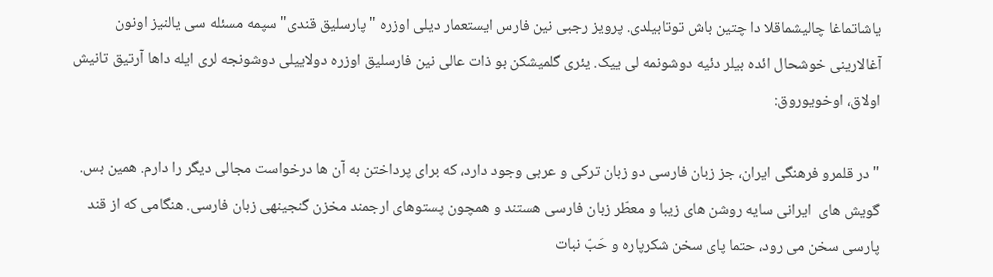یاشاتماغا چالیشماقلا دا چتین باش توتابیلدی. پرویز رجبی نین فارس ایستعمار دیلی اوزره "پارسلیق قندی" سپمه مسئله سی یالنیز اونون آغالارینی خوشحال ائده بیلر دئیه دوشونمه لی ییک. یئری گلمیشکن بو ذات عالی نین فارسلیق اوزره دولاییلی دوشونجه لری ایله داها آرتیق تانیش اولاق، اوخویوروق:

"در قلمرو فرهنگی ایران، جز زبان فارسی دو زبان ترکی و عربی وجود دارد، که برای پرداختن به آن ها درخواست مجالی دیگر را دارم. همین بس. گویش های  ایرانی سایه روشن های زیبا و معطّر زبان فارسی هستند و همچون پستوهای ارجمند مخزن گنجینه‍ی زبان فارسی. هنگامی که از قند پارسی سخن می رود، حتما پای سخن شکرپاره و حَبّ نبات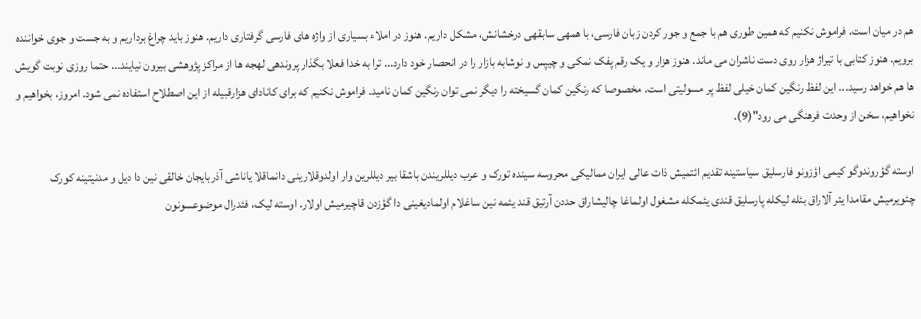هم در میان است. فراموش نکنیم که همین طوری هم با جمع و جور کردن زبان فارسی، با همه‍ی سابقه‍ی درخشانش، مشکل داریم. هنوز در املاء بسیاری از واژه های فارسی گرفتاری داریم. هنوز باید چراغ برداریم و به جست و جوی خواننده برویم. هنوز کتابی با تیراژ هزار روی دست ناشران می ماند. هنوز هزار و یک رقم پفک نمکی و چیپس و نوشابه بازار را در انحصار خود دارد... ترا به خدا فعلا بگذار پرونده‍ی لهجه ها از مراکز پژوهشی بیرون نیایند... حتما روزی نوبت گویش ها هم خواهد رسید... این لفظ رنگین کمان خیلی لفظ پر مسولیتی است. مخصوصا که رنگین کمان گسیخته را دیگر نمی توان رنگین کمان نامید. فراموش نکنیم که برای کانادای هزارقبیله از این اصطلاح استفاده نمی شود. امروز، بخواهیم و نخواهیم، سخن از وحدت فرهنگی می رود"(9).

اوسته گؤروندوگو کیمی اؤزونو فارسلیق سیاستینه تقدیم ائتمیش ذات عالی ایران ممالیکی محروسه سینده تورک و عرب دیللریندن باشقا بیر دیللرین وار اولدوقلارینی دانماقلا یاناشی آذربایجان خالقی نین دا دیل و مدنیتینه کورک چئویرمیش مقامدا یئر آلاراق بئله لیکله پارسلیق قندی یئمکله مشغول اولماغا چالیشاراق حددن آرتیق قند یئمه نین ساغلام اولمادیغینی دا گؤزدن قاچیرمیش اولار. اوسته لیک، فئدرال موضوعسونون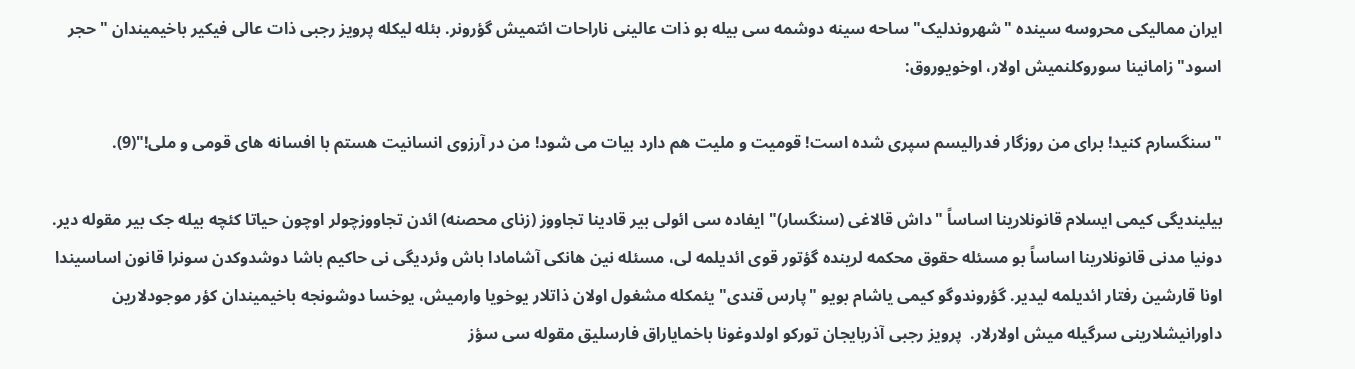ایران ممالیکی محروسه سینده "شهروندلیک" ساحه سینه دوشمه سی بیله بو ذات عالینی ناراحات ائتمیش گؤرونر. بئله لیکله پرویز رجبی ذات عالی فیکیر باخیمیندان "حجر اسود" زامانینا سوروکلنمیش اولار، اوخویوروق:

"سنگسارم کنید! برای من روزگار فدرالیسم سپری شده است! قومیت و ملیت هم دارد بیات می شود! من در آرزوی انسانیت هستم با افسانه های قومی و ملی!"(9).

بیلیندیگی کیمی ایسلام قانونلارینا اساساً "داش قالاغی (سنگسار)" ایفاده سی ائولی بیر قادینا تجاووز (زنای محصنه) ائدن تجاووزچولر اوچون حیاتا کئچه بیله جک بیر مقوله دیر. دونیا مدنی قانونلارینا اساساً بو مسئله حقوق محکمه لرینده گؤتور قوی ائدیلمه لی، مسئله نین هانکی آشامادا باش وئردیگی نی حاکیم باشا دوشدوکدن سونرا قانون اساسیندا اونا قارشین رفتار ائدیلمه لیدیر. گؤروندوگو کیمی یاشام بویو "پارس قندی" یئمکله مشغول اولان ذاتلار یوخویا وارمیش، یوخسا دوشونجه باخیمیندان کؤر موجودلارین داورانیشلارینی سرگیله میش اولارلار.  پرویز رجبی آذربایجان تورکو اولدوغونا باخمایاراق فارسلیق مقوله سی سؤز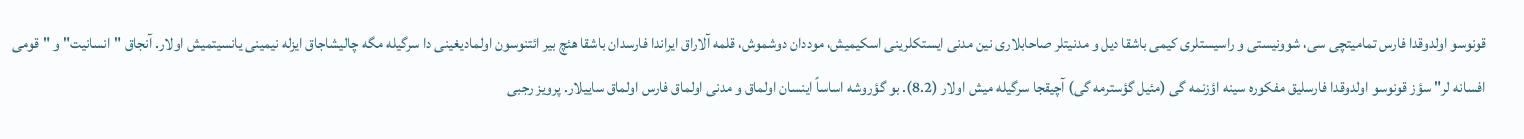قونوسو اولدوقدا فارس تمامیتچی سی، شوونیستی و راسیستلری کیمی باشقا دیل و مدنیتلر صاحابلاری نین مدنی ایستکلرینی اسکیمیش، موددان دوشموش، قلمه آلاراق ایراندا فارسدان باشقا هئچ بیر ائتنوسون اولمادیغینی دا سرگیله مگه چالیشاجاق ایزله نیمینی یانسیتمیش اولار. آنجاق "انسانیت" و "قومی افسانه لر" سؤز قونوسو اولدوقدا فارسلیق مفکوره سینه اؤزنمه گی (مئیل گؤسترمه گی) آچیقجا سرگیله میش اولار (8.2). بو گؤروشه اساساً اینسان اولماق و مدنی اولماق فارس اولماق ساییلار. پرویز رجبی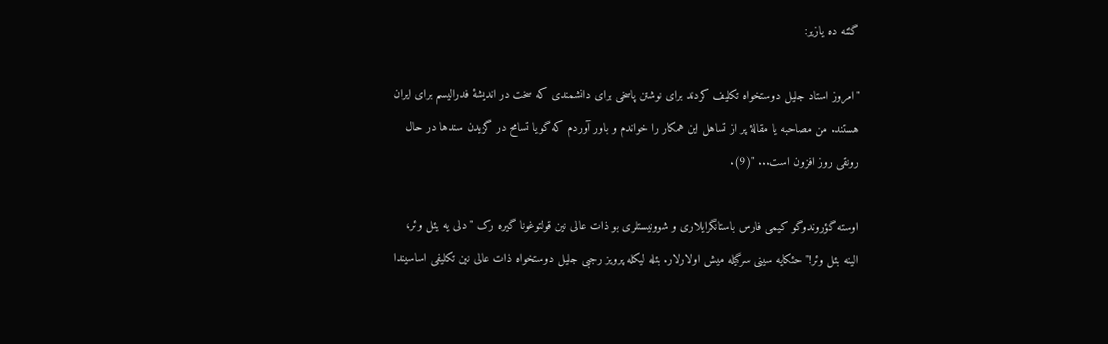گئنه ده یازیر:

"امروز استاد جلیل دوستخواه تکلیف کردند برای نوشتن پاسخی برای دانشمندی که سخت در اندیشۀ فدرالیسم برای ایران هستند. من مصاحبه یا مقالۀ پر از تساهل این همکار را خواندم و باور آوردم که گویا تسامح در گزیدن سندها در حال رونقی روز افزون است... "(9).

اوسته گؤروندوگو کیمی فارس باستانگرایلاری و شوونیستلری بو ذات عالی نین قولتوغونا گیره رک "دلی یه یئل وئر، الینه بئل وئر!" حئکایه سینی سرگیله میش اولارلار. بئله لیکله پرویز رجبی جلیل دوستخواه ذات عالی نین تکلیفی اساسیندا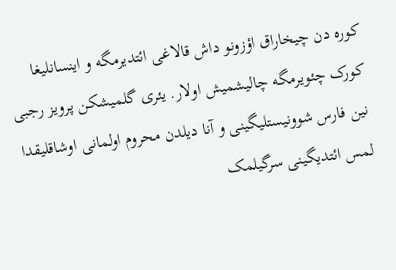کوره دن چیخاراق اؤزونو داش قالاغی ائتدیرمگه و اینسانلیغا کورک چئویرمگه چالیشمیش اولار. یئری گلمیشکن پرویز رجبی نین فارس شوونیستلیگینی و آنا دیلدن محروم اولمانی اوشاقلیقدا لمس ائتدیگینی سرگیلمک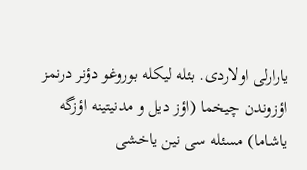یارارلی اولاردی. بئله لیکله بوروغو دؤنر درنمز اؤزوندن چیخما (اؤز دیل و مدنیتینه اؤزگه یاشاما) مسئله سی نین یاخشی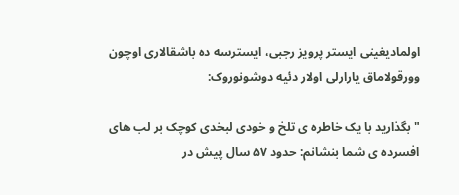اولمادیغینی ایستر پرویز رجبی، ایسترسه ده باشقالاری اوچون وورقولاماق یارارلی اولار دئیه دوشونوروک:

" بگذارید با یک خاطره ی تلخ و خودی لبخدی کوچک بر لب های افسرده ی شما بنشانم: حدود ۵۷ سال پیش در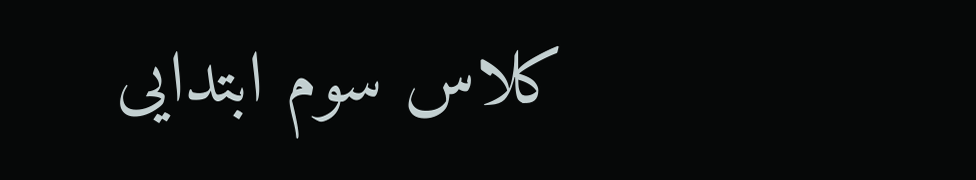کلاس سوم ابتدایی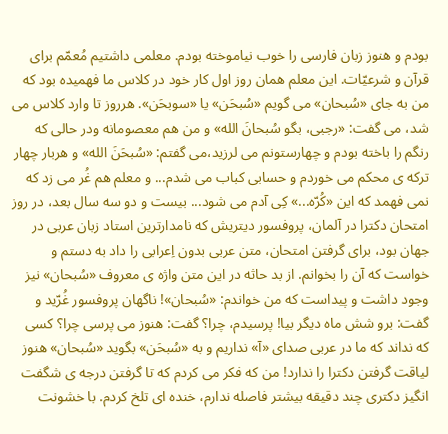بودم و هنوز زبان فارسی را خوب نیاموخته بودم. معلمی داشتیم مُعمّم برای قرآن و شرعیّات. این معلم همان روز اول کار خود در کلاس ما فهمیده بود که من به جای «سُبحان» می گویم «سُبحَن» یا «سوبحَن». هرروز تا وارد کلاس می شد، می گفت: «رجبی، بگو سُبحانَ الله» و من هم معصومانه ودر حالی که رنگم را باخته بودم و چهارستونم می لرزید،می گفتم: «سُبحَنَ الله» و هربار چهار ترکه ی محکم می خوردم و حسابی کباب می شدم... و معلم هم غُر می زد که نمی فهمد که این «کُرّه...» کِی آدم می شود... بیست و دو سه سال بعد، در روز امتحان دکترا در آلمان، پروفسور دیتریش که نامدارترین استاد زبان عربی در جهان بود، برای گرفتن امتحان، متن عربی بدون اِعرابی را داد به دستم و خواست که آن را بخوانم. از بد حاثه در این متن واژه ی معروف «سُبحان» نیز وجود داشت و پیداست که من خواندم: «سُبحان»! ناگهان پروفسور غُرّید و گفت: برو شش ماه دیگر بیا! پرسیدم، چرا؟ گفت: هنوز می پرسی چرا؟ کسی که نداند که ما در عربی صدای «آ» نداریم و به «سُبحَن» بگوید «سُبحان» هنوز لیاقت گرفتن دکترا را ندارد! من که فکر می کردم که تا گرفتن درجه ی شگفت انگیز دکتری چند دقیقه بیشتر فاصله ندارم، خنده ای تلخ کردم. با خشونت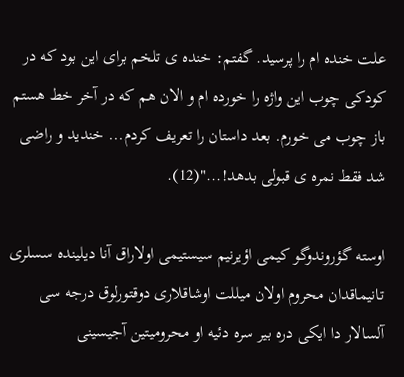علت خنده ام را پرسید. گفتم: خنده ی تلخم برای این بود که در کودکی چوب این واژه را خورده ام و الان هم که در آخر خط هستم باز چوب می خورم. بعد داستان را تعریف کردم... خندید و راضی شد فقط نمره ی قبولی بدهد!..."(12).

اوسته گؤروندوگو کیمی اؤیرنیم سیستیمی اولاراق آنا دیلینده سسلری تانیماقدان محروم اولان میللت اوشاقلاری دوقتورلوق درجه سی آلسالار دا ایکی دره بیر سره دئیه او محرومیتین آجیسینی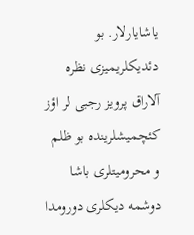یاشایارلار. بو دئدیکلریمیزی نظره آلاراق پرویز رجبی لر اؤز کئچمیشلرینده بو ظلم و محرومیتلری باشا دوشمه دیکلری دورومدا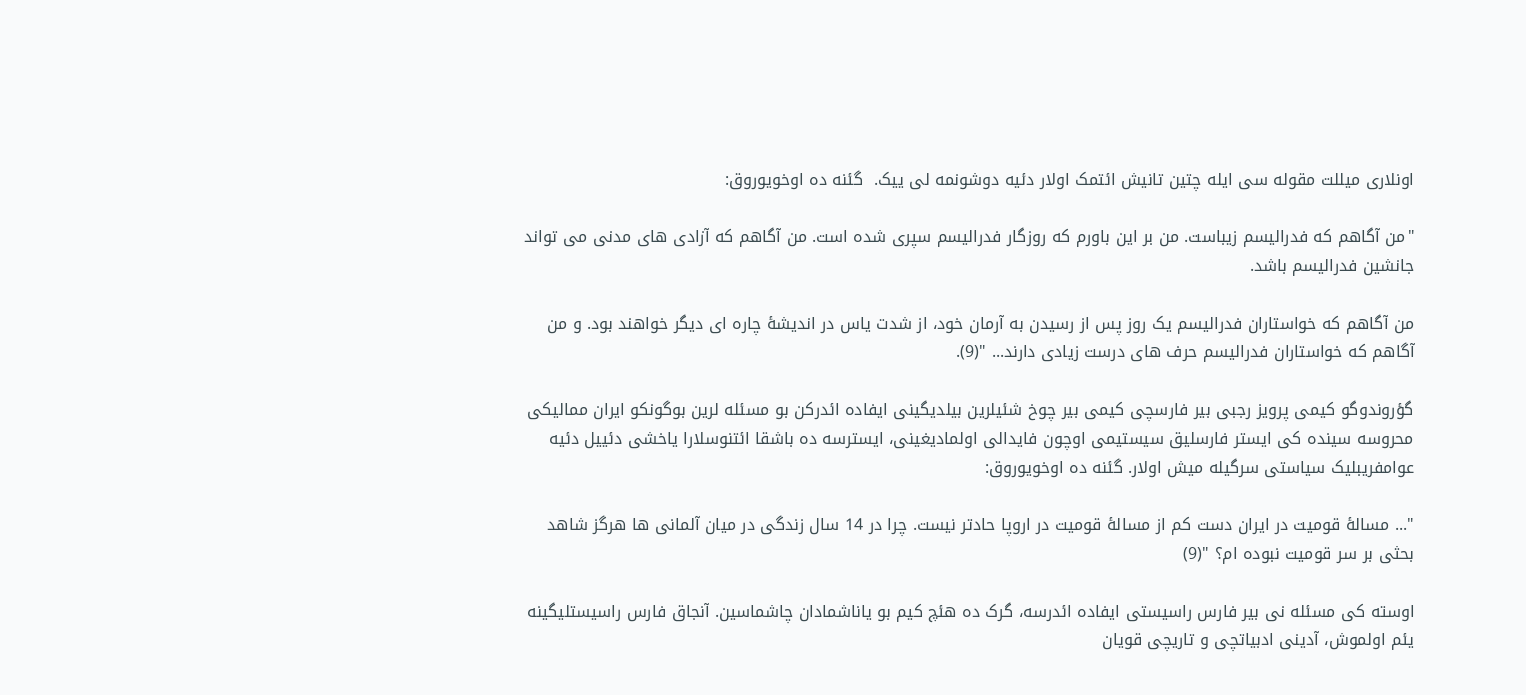اونلاری میللت مقوله سی ایله چتین تانیش ائتمک اولار دئیه دوشونمه لی ییک.  گئنه ده اوخویوروق:

"من آگاهم که فدرالیسم زیباست. من بر این باورم که روزگار فدرالیسم سپری شده است. من آگاهم که آزادی های مدنی می تواند جانشین فدرالیسم باشد.

من آگاهم که خواستاران فدرالیسم یک روز پس از رسیدن به آرمان خود، از شدت یاس در اندیشۀ چاره ای دیگر خواهند بود. و من آگاهم که خواستاران فدرالیسم حرف های درست زیادی دارند... "(9).

گؤروندوگو کیمی پرویز رجبی بیر فارسچی کیمی بیر چوخ شئیلرین بیلدیگینی ایفاده ائدرکن بو مسئله لرین بوگونکو ایران ممالیکی محروسه سینده کی ایستر فارسلیق سیستیمی اوچون فایدالی اولمادیغینی، ایسترسه ده باشقا ائتنوسلارا یاخشی دئییل دئیه عوامفریبلیک سیاستی سرگیله میش اولار. گئنه ده اوخویوروق:

"... مسالۀ قومیت در ایران دست کم از مسالۀ قومیت در اروپا حادتر نیست. چرا در 14 سال زندگی در میان آلمانی ها هرگز شاهد بحثی بر سر قومیت نبوده ام؟ "(9)

اوسته کی مسئله نی بیر فارس راسیستی ایفاده ائدرسه، گرک ده هئچ کیم بو یاناشمادان چاشماسین. آنجاق فارس راسیستلیگینه یئم اولموش، آدینی ادبیاتچی و تاریچی قویان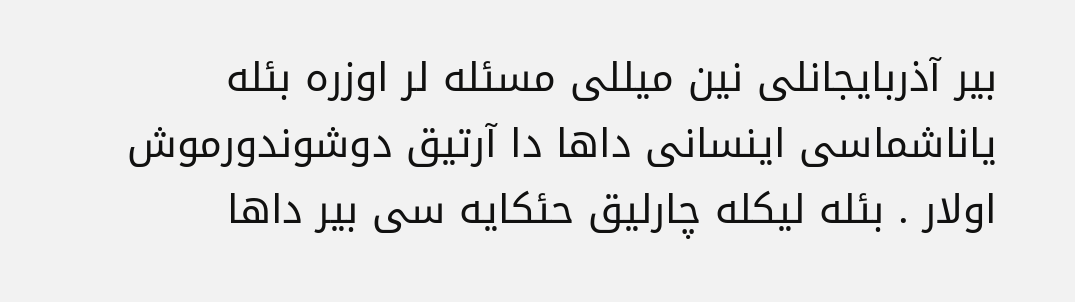بیر آذربایجانلی نین میللی مسئله لر اوزره بئله یاناشماسی اینسانی داها دا آرتیق دوشوندورموش اولار . بئله لیکله چارلیق حئکایه سی بیر داها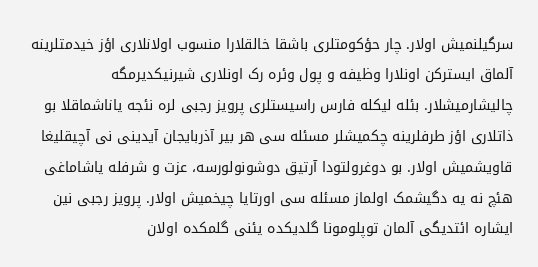سرگیلنمیش اولار. چار حؤکومتلری باشقا خالقلارا منسوب اولانلاری اؤز خیدمتلرینه آلماق ایسترکن اونلارا وظیفه و پول وئره رک اونلاری شیرنیکدیرمگه چالیشارمیشلار. بئله لیکله فارس راسیستلری پرویز رجبی لره نئجه یاناشماقلا بو ذاتلاری اؤز طرفلرینه چکمیشلر مسئله سی هر بیر آذربایجان آیدینی نی آچیقلیغا قاویشمیش اولار. بو دوغرولتودا آرتیق دوشونولورسه، عزت و شرفله یاشاماغی هئچ نه یه دگیشمک اولماز مسئله سی اورتایا چیخمیش اولار. پرویز رجبی نین ایشاره ائتدیگی آلمان توپلومونا گلدیکده یئنی گلمکده اولان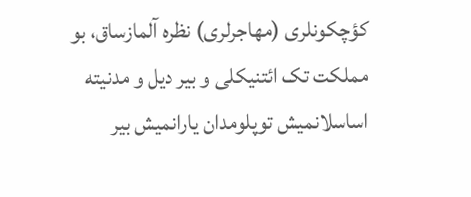کؤچکونلری (مهاجرلری) نظره آلمازساق، بو مملکت تک ائتنیکلی و بیر دیل و مدنیته اساسلانمیش توپلومدان یارانمیش بیر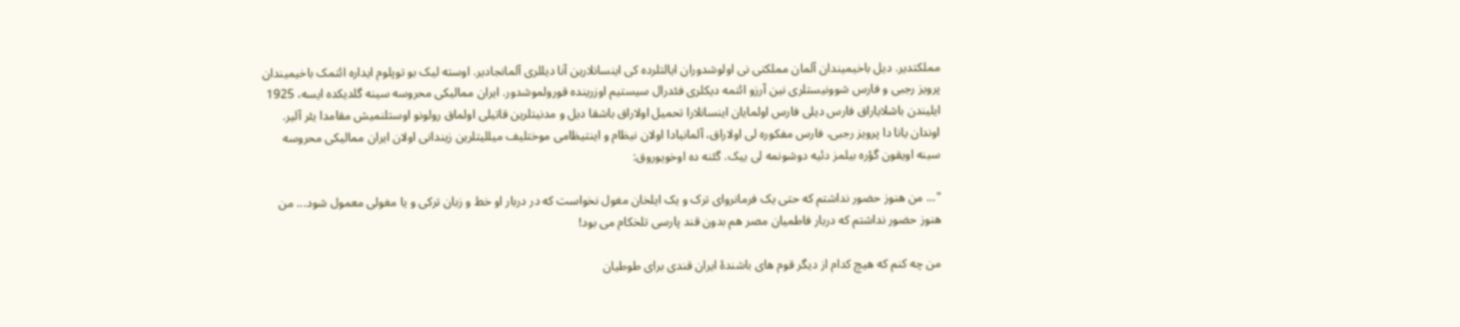مملکتدیر. دیل باخیمیندان آلمان مملکتی نی اولوشدوران ایالتلرده کی اینسانلارین آنا دیللری آلمانجادیر. اوسته لیک بو توپلوم ایداره ائتمک باخیمیندان پرویز رجبی و فارس شوونیستلری نین آرزو ائتمه دیکلری فئدرال سیستیم اوزرینده قورولموشدور. ایران ممالیکی محروسه سینه گلدیکده ایسه، 1925 ایلیندن باشلایاراق فارس دیلی فارس اولمایان اینسانلارا تحمیل اولاراق باشقا دیل و مدنیتلرین قاتیلی اولماق رولونو اوستلنمیش مقامدا یئر آلیر. اوندان یانا دا پرویز رجبی، فارس مفکوره لی اولاراق، آلمانیادا اولان نیظام و اینتیظامی موختلیف میللیتلرین زیندانی اولان ایران ممالیکی محروسه سینه اویقون گؤره بیلمز دئیه دوشونمه لی ییک. گئنه ده اوخویوروق:

"... من هنوز حضور نداشتم که حتی یک فرمانروای ترک و یک ایلخان مغول نخواست که در دربار او خط و زبان ترکی و یا مغولی معمول شود... من هنوز حضور نداشتم که دربار فاطمیان مصر هم بدون قند پارسی تلخکام می بود!

من چه کنم که هیچ کدام از دیگر قوم های باشندۀ ایران قندی برای طوطیان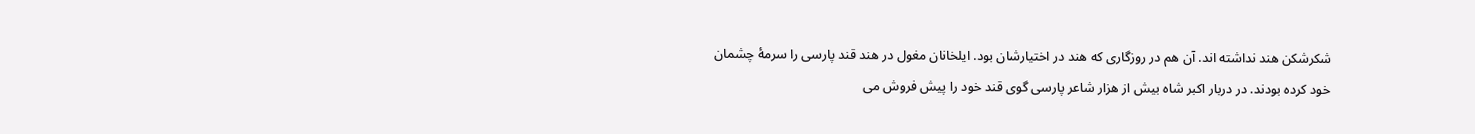شکرشکن هند نداشته اند. آن هم در روزگاری که هند در اختیارشان بود. ایلخانان مغول در هند قند پارسی را سرمۀ چشمان خود کرده بودند. در دربار اکبر شاه بیش از هزار شاعر پارسی گوی قند خود را پیش فروش می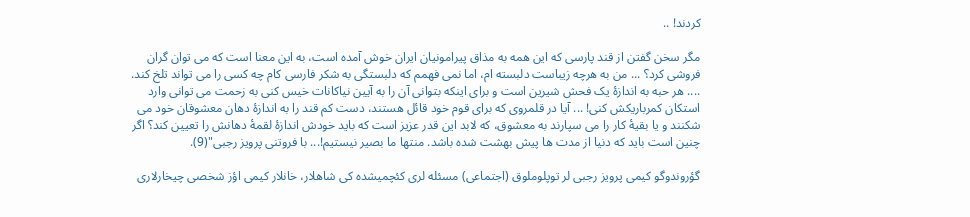کردند! ..

مگر سخن گفتن از قند پارسی که این همه به مذاق پیرامونیان ایران خوش آمده است، به این معنا است که می توان گران فروشی کرد؟ ... من به هرچه زیباست دلبسته ام، اما نمی فهمم که دلبستگی به شکر فارسی کام چه کسی را می تواند تلخ کند. .... هر حبه به اندازۀ یک فحش شیرین است و برای اینکه بتوانی آن را به آیین نیاکانات خیس کنی به زحمت می توانی وارد استکان کمرباریکش کنی! ... آیا در قلمروی که برای قوم خود قائل هستند، دست کم قند را به اندازۀ دهان معشوقان خود می شکنند و یا بقیۀ کار را می سپارند به معشوق، که لابد این قدر عزیز است که باید خودش اندازۀ لقمۀ دهانش را تعیین کند؟ اگر چنین است باید که دنیا از مدت ها پیش بهشت شده باشد. منتها ما بصیر نیستیم!... با فروتنی پرویز رجبی"(9).

گؤروندوگو کیمی پرویز رجبی لر توپلوملوق (اجتماعی) مسئله لری کئچمیشده کی شاهلار، خانلار کیمی اؤز شخصی چیخارلاری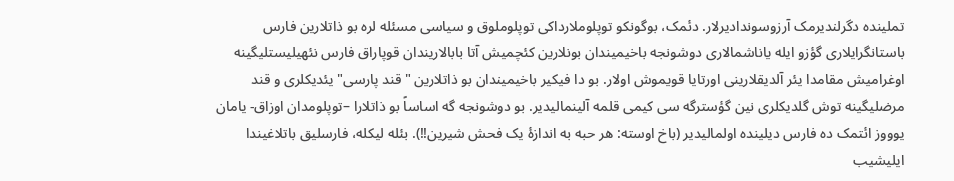تملینده دگرلندیرمک آرزوسوندادیرلار. دئمک، بوگونکو توپلوملارداکی توپلوملوق و سیاسی مسئله لره بو ذاتلارین فارس باستانگرایلاری گؤزو ایله یاناشمالاری دوشونجه باخیمیندان بونلارین کئچمیش آتا بابالاریندان قوپاراق فارس نئهیلیستلیگینه اوغرامیش مقامدا یئر آلدیقلارینی اورتایا قویموش اولار. بو دا فیکیر باخیمیندان بو ذاتلارین "قند پارسی" یئدیکلری و قند مرضلیگینه توش گلدیکلری نین گؤسترگه سی کیمی قلمه آلینمالیدیر. بو دوشونجه گه اساساً بو ذاتلارا –توپلومدان اوزاق- یامان یوووز ائتمک ده فارس دیلینده اولمالیدیر (باخ اوسته: هر حبه به اندازۀ یک فحش شیرین!!). بئله لیکله، فارسلیق باتلاغیندا ایلیشیب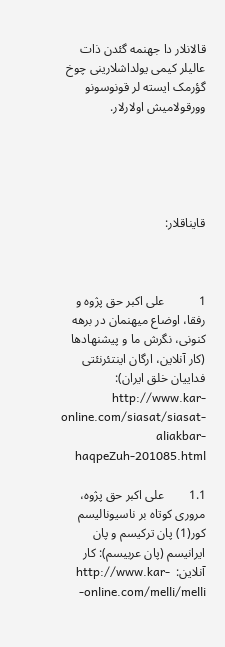قالانلار دا جهنمه گئدن ذات عالیلر کیمی یولداشلارینی چوخ گؤرمک ایسته لر قونوسونو وورقولامیش اولارلار.





قایناقلار:



1           علی اکبر حق پژوه و رفقا، اوضاع میهنمان در برهه کنونی، نگرش ما و پیشنهادها (کار آنلاین، ارگان اینتئرنئتی فداییان خلق ایران): http://www.kar-online.com/siasat/siasat-aliakbar-haqpeZuh-201085.html

1.1        علی اکبر حق پژوه، مرورى كوتاه بر ناسيوناليسم كور(1) پان تركيسم و پان ایرانیسم (پان عربیسم): کار آنلاین:  http://www.kar-online.com/melli/melli-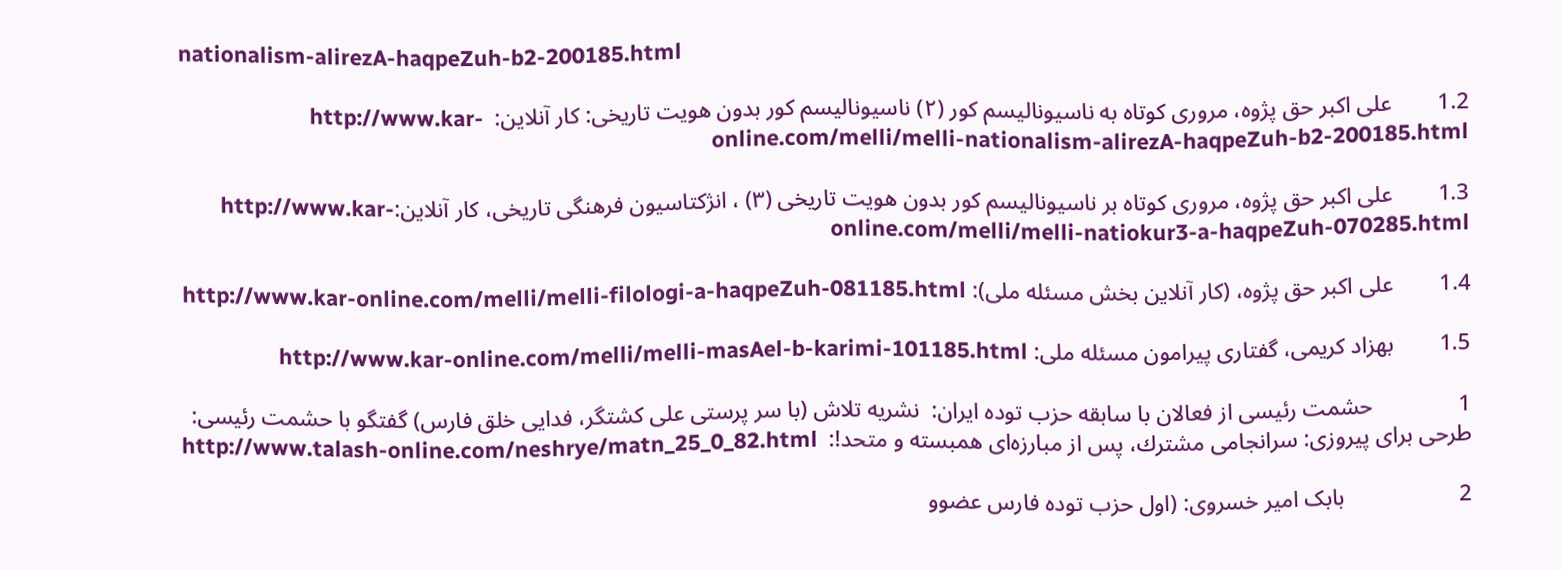nationalism-alirezA-haqpeZuh-b2-200185.html

1.2        علی اکبر حق پژوه، مرورى كوتاه به ناسيوناليسم كور (٢) ناسيوناليسم كور بدون هويت تاريخى: کار آنلاین:  http://www.kar-online.com/melli/melli-nationalism-alirezA-haqpeZuh-b2-200185.html

1.3        علی اکبر حق پژوه، مرورى کوتاه بر ناسيوناليسم کور بدون هويت تاريخى (٣) ، انژکتاسيون فرهنگى تاريخى، کار آنلاین:http://www.kar-online.com/melli/melli-natiokur3-a-haqpeZuh-070285.html

1.4        علی اکبر حق پژوه، (کار آنلاین بخش مسئله ملی): http://www.kar-online.com/melli/melli-filologi-a-haqpeZuh-081185.html

1.5        بهزاد کریمی، گفتاری پیرامون مسئله ملی: http://www.kar-online.com/melli/melli-masAel-b-karimi-101185.html

1               حشمت رئیسی از فعالان با سابقه حزب توده ایران:  نشریه تلاش (با سر پرستی علی کشتگر، فدایی خلق فارس) گفتگو با حشمت رئیسی: طرحی برای پیروزی: سرانجامی مشترك، پس از مبارزه‌ای همبسته و متحد!:  http://www.talash-online.com/neshrye/matn_25_0_82.html

2                    بابک امیر خسروی: (اول حزب توده فارس عضوو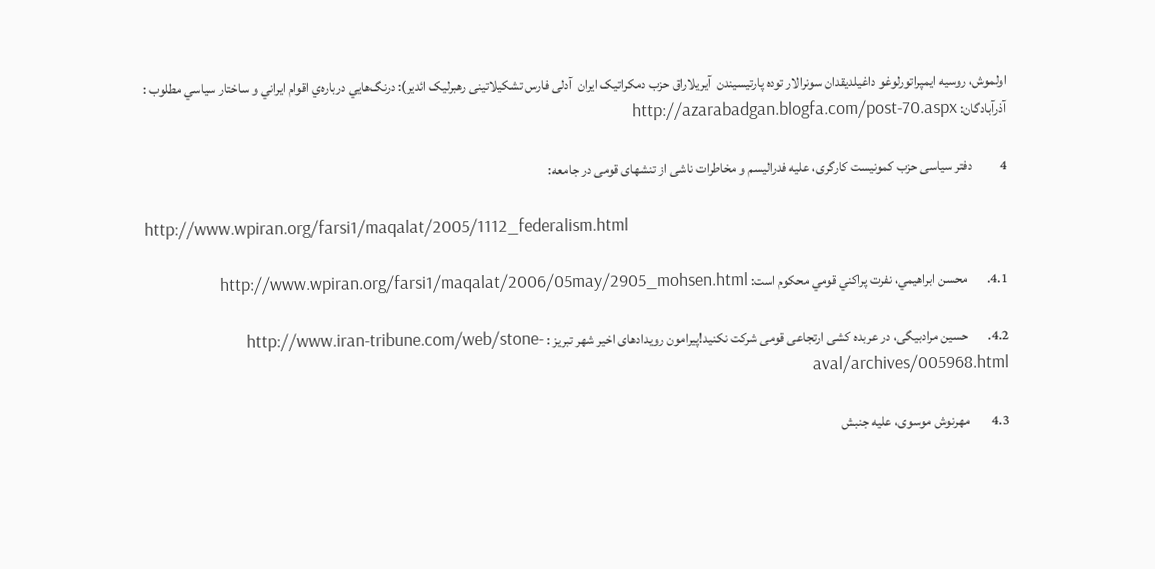اولموش، روسیه ایمپراتورلوغو داغیلدیقدان سونرالار توده پارتیسیندن  آیریلاراق حزب دمکراتیک ایران  آدلی فارس تشکیلاتینی رهبرلیک ائدیر): درنگ‌هايي درباره‌ي اقوام ايراني و ساختار سياسي مطلوب : آذرآبادگان: http://azarabadgan.blogfa.com/post-70.aspx

4          دفتر سیاسی حزب کمونیست کارگری، علیه فدرالیسم و مخاطرات ناشی از تنشهای قومی در جامعه:

http://www.wpiran.org/farsi1/maqalat/2005/1112_federalism.html

4.1.       محسن ابراهيمي، نفرت پراکني قومي محکوم است: http://www.wpiran.org/farsi1/maqalat/2006/05may/2905_mohsen.html

4.2.       حسين مرادبيگى، در عربده کشی ارتجاعی قومی شرکت نکنید!پیرامون رویدادهای اخیر شهر تبریز : http://www.iran-tribune.com/web/stone-aval/archives/005968.html

4.3        مهرنوش موسوی، عليه جنبش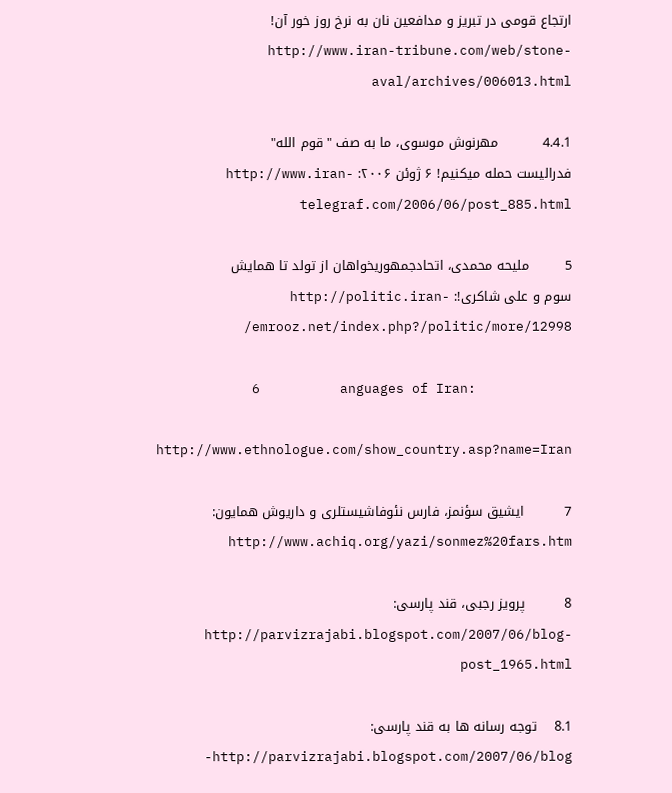ارتجاع قومى در تبريز و مدافعين نان به نرخ روز خور آن!   http://www.iran-tribune.com/web/stone-aval/archives/006013.html

4.4.1          مهرنوش موسوی، ما به صف "قوم الله" فدراليست حمله ميکنيم! ۶ ژوئن ۲۰۰۶: http://www.iran-telegraf.com/2006/06/post_885.html

5        ملیحه محمدی، اتحادجمهوریخواهان از تولد تا همایش سوم و علی شاکری!: http://politic.iran-emrooz.net/index.php?/politic/more/12998/

            6          anguages of Iran:

http://www.ethnologue.com/show_country.asp?name=Iran

7         ایشیق سؤنمز، فارس نئوفاشیستلری و داریوش همایون: http://www.achiq.org/yazi/sonmez%20fars.htm

8         پرویز رجبی، قند پارسی:  http://parvizrajabi.blogspot.com/2007/06/blog-post_1965.html

8.1    توجه رسانه ها به قند پارسی:  http://parvizrajabi.blogspot.com/2007/06/blog-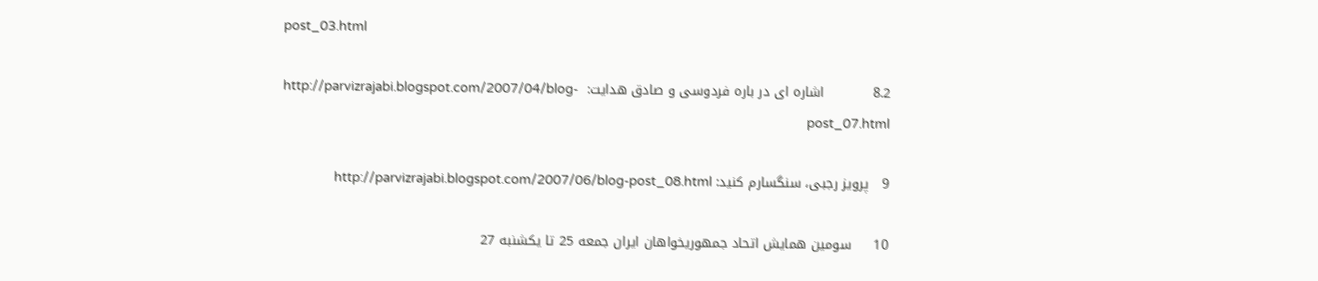post_03.html

8.2           اشاره ای در باره فردوسی و صادق هدایت:  http://parvizrajabi.blogspot.com/2007/04/blog-post_07.html

9   پرویز رجبی، سنگسارم کنید: http://parvizrajabi.blogspot.com/2007/06/blog-post_08.html

10     سومین همایش اتحاد جمهوریخواهان ایران جمعه 25 تا يکشنبه 27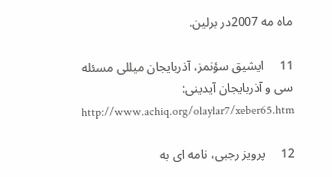ماه مه 2007در برلین.

11     ایشیق سؤنمز، آذربایجان میللی مسئله سی و آذربایجان آیدینی: http://www.achiq.org/olaylar7/xeber65.htm

12     پرویز رجبی، نامه ای به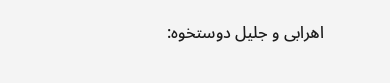اهرابی و جلیل دوستخوه: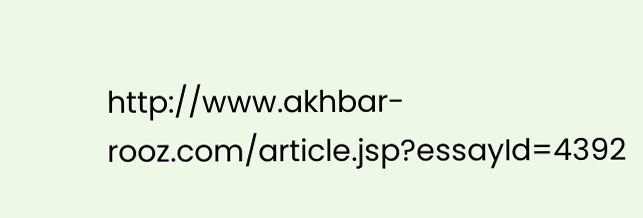http://www.akhbar-rooz.com/article.jsp?essayId=4392